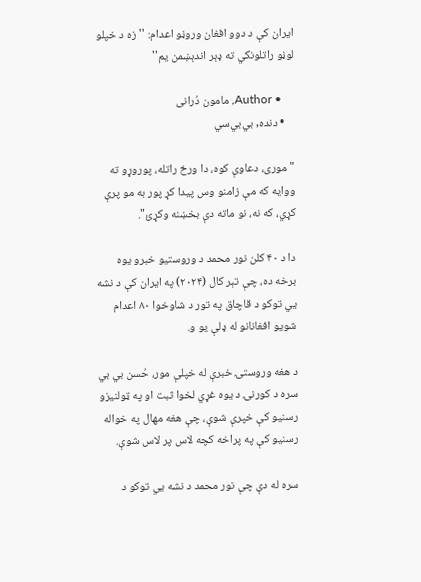ایران کې د دوو افغان وروڼو اعدام: ''زه د خپلو لوڼو راتلونکي ته ډېر اندېښمن یم''

    • Author, مامون دُرانی
    • دنده, بي‌بي‌سي

"موری، دعاوې کوه، دا ورځ راتله، پوروړو ته ووایه که مې زامنو وس پیدا کړ پور به مو پرې کړي، که نه، نو ماته دې بخښنه وکړئ".

دا د ۴۰ کلن نور محمد د وروستیو خبرو یوه برخه ده، چې تېر کال (۲۰۲۴) په ایران کې د نشه يي توکو د قاچاق په تور د شاوخوا ۸۰ اعدام شویو افغانانو له ډلې یو و.

د هغه وروستۍ خبرې له خپلې مور، حُسن بي بي سره د کورنۍ د یوه غړي لخوا ثبت او په ټولنیزو رسنیو کې خپرې شوې، چې هغه مهال په خواله رسنیو کې په پراخه کچه لاس پر لاس شوې.

سره له دې چې نور محمد د نشه‌ يي توکو د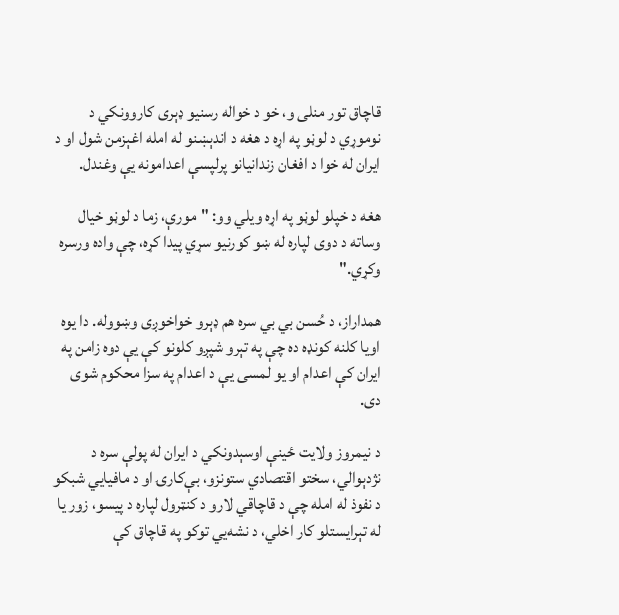قاچاق تور منلی و، خو د خواله رسنیو ډېری کاروونکي د نوموړي د لوڼو په اړه د هغه د اندېښنو له امله اغېزمن شول او د ایران له خوا د افغان زندانیانو پرلپسې اعدامونه یې وغندل.

هغه د خپلو لوڼو په اړه ویلي‌ وو: "مورې، زما د لوڼو خیال وساته د دوی لپاره له ښو کورنیو سړي پیدا کړه، چې واده ورسره وکړي."

همداراز، د حُسن بي بي سره هم ډېرو خواخوږی وښووله. دا یوه اویا کلنه کونډه ده چې په تېرو شپږو کلونو کې یې دوه زامن په ایران کې اعدام او یو لمسی یې د اعدام په سزا محکوم شوی دی.

د نیمروز ولایت ځینې اوسېدونکي د ایران له پولې سره د نژدېوالي، سختو اقتصادي ستونزو، بې‌کارۍ او د مافیايي شبکو د نفوذ له امله چې د قاچاقي لارو د کنټرول لپاره د پیسو، زور یا له تېرایستلو کار اخلي، د نشه‌يي توکو په قاچاق کې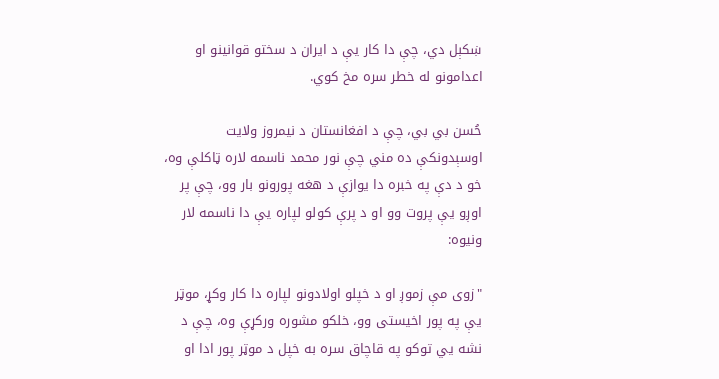ښکېل دي، چې دا کار یې د ایران د سختو قوانینو او اعدامونو له خطر سره مخ کوي.

حُسن بي بي، چې د افغانستان د نیمروز ولایت اوسېدونکې ده مني چې نور محمد ناسمه لاره ټاکلې وه، خو د دې په خبره دا یوازې د هغه پورونو بار وو، چې پر اوږو یې پروت وو او د پرې کولو لپاره یې دا ناسمه لار ونیوه:

"زوی مې زموږ او د خپلو اولادونو لپاره دا کار وکړ، موټر یې په پور اخیستی وو، خلکو مشوره ورکړې وه، چې د نشه يي توکو په قاچاق سره به خپل د موټر پور ادا او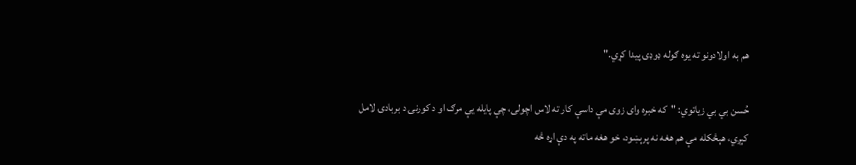هم به اولادونو ته یوه ګوله ډوډۍ پیدا کړي."

حُسن بي بي زیاتوي: "که خبره وای زوی مې داسې کار ته لاس اچولی، چې پایله یې مرګ او د کورنۍ د بربادۍ لامل کېږي، هېڅکله مې هم هغه نه پرېښود، خو هغه ماته په دې اړه څه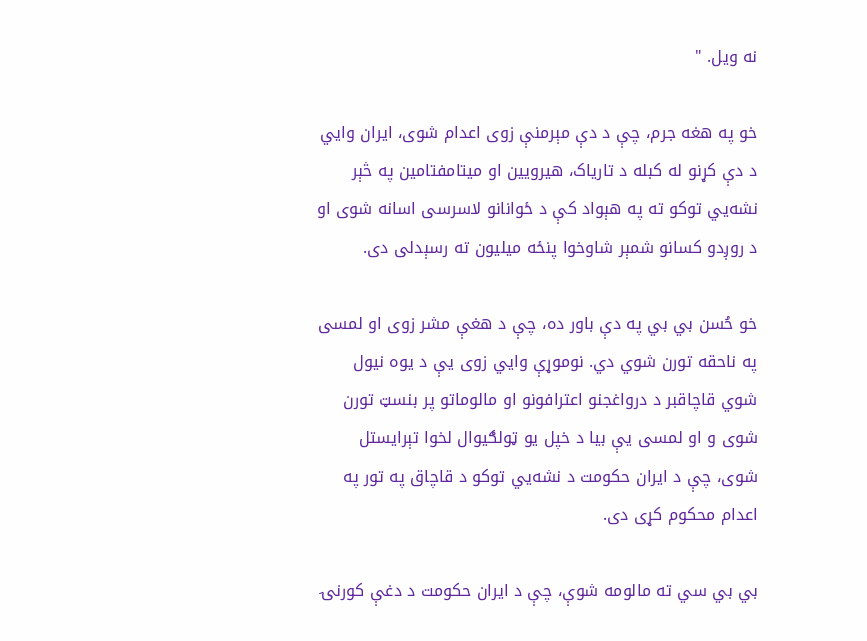نه ویل. "

خو په هغه جرم، چې د دې مېرمنې زوی اعدام شوی، ایران وايي د دې کړنو له کبله د تاریاک، هیرویین او میتامفتامین په څېر نشه‌يي توکو ته په هېواد کې د ځوانانو لاسرسی اسانه شوی او د روږدو کسانو شمېر شاوخوا پنځه میلیون ته رسېدلی دی.

خو حُسن بي بي په دې باور ده، چې د هغې مشر زوی او لمسی په ناحقه تورن شوي دي. نوموړې وايي زوی یې د یوه نیول شوي قاچاقبر د درواغجنو اعترافونو او مالوماتو پر بنسټ تورن شوی و او لمسی یې بیا د خپل یو ټولګیوال لخوا تېرایستل شوی، چې د ایران حکومت د نشه‌يي توکو د قاچاق په تور په اعدام محکوم کړی دی.

بي بي سي ته مالومه شوې، چې د ایران حکومت د دغې کورنۍ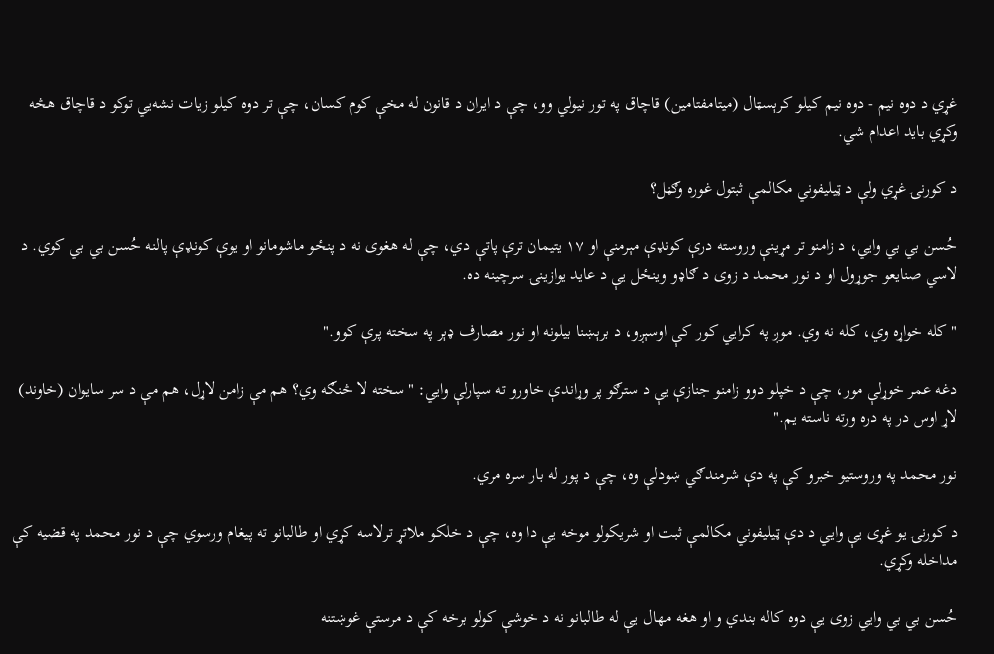غړي د دوه نیم - دوه نیم کیلو کرېسټال (میتامفتامین) قاچاق په تور نیولي وو، چې د ایران د قانون له مخې کوم کسان، چې تر دوه کیلو زیات نشه‌يي توکو د قاچاق هڅه وکړي باید اعدام شي.

د کورنۍ غړي ولې د ټیلیفوني مکالمې ثبتول غوره وګڼل؟

حُسن بي بي وايي، د زامنو تر مړینې وروسته درې کونډې مېرمنې او ۱۷ یتیمان ترې پاتې دي، چې له هغوی نه د پنځو ماشومانو او یوې کونډې پالنه حُسن بي بي کوي. د لاسي صنايعو جوړول او د نور محمد د زوی د ګاډو وینځل یې د عاید یوازینۍ سرچینه ده.

"کله خواړه وي، کله نه وي. موږ په کرایي کور کې اوسېږو، د برېښنا بیلونه او نور مصارف ډېر په سخته پرې کوو."

دغه عمر خوړلې مور، چې د خپلو دوو زامنو جنازې یې د سترګو پر وړاندې خاورو ته سپارلې وايي: "سخته لا څنګه وي؟ هم مې زامن لاړل، هم مې د سر سایوان (خاوند) لاړ اوس در په دره ورته ناسته یم."

نور محمد په وروستیو خبرو کې په دې شرمندګي ښودلې وه، چې د پور له بار سره مري.

د کورنۍ یو غړی یې وايي د دې ټیلیفوني مکالمې ثبت او شریکولو موخه یې دا وه، چې د خلکو ملاتړ ترلاسه کړي او طالبانو ته پیغام ورسوي چې د نور محمد په قضیه کې مداخله وکړي.

حُسن بي بي وايي زوی یې دوه کاله بندي‌ و او هغه مهال یې له طالبانو نه د خوشې کولو برخه کې د مرستې غوښتنه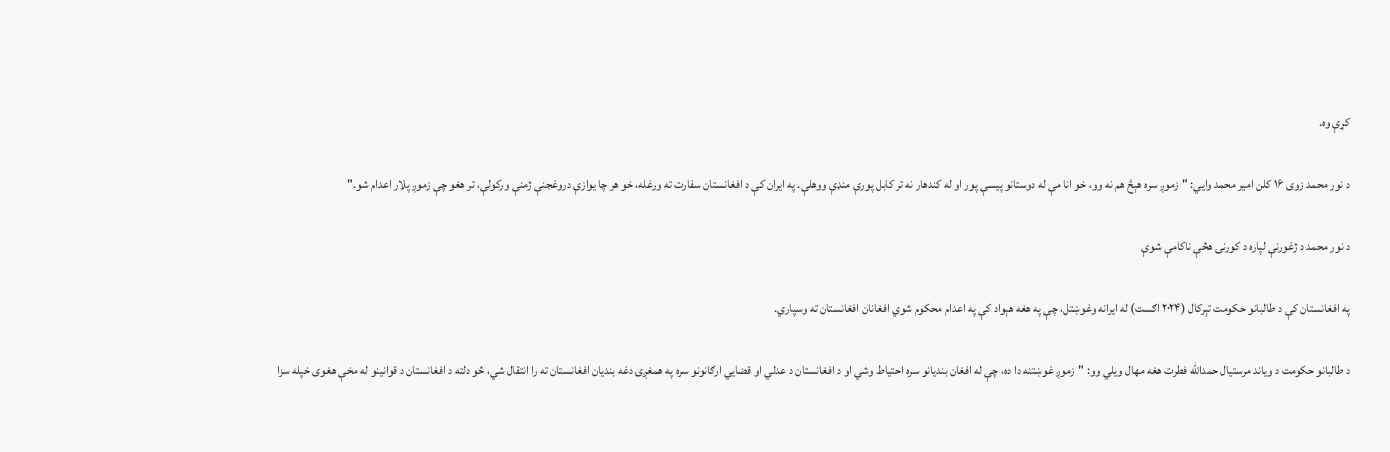کړې وه.

د نور محمد زوی ۱۶ کلن امیر محمد وايي: "زموږ سره هېڅ هم نه وو، خو انا مې له دوستانو پیسې پور او له کندهار نه تر کابل پورې منډې ووهلې. په ایران کې د افغانستان سفارت ته ورغله، خو هر چا یوازې دروغجنې ژمنې ورکولې، تر هغو چې زموږ پلار اعدام شو."

د نور محمد د ژغورنې لپاره د کورنۍ هڅې ناکامې شوې

په افغانستان کې د طالبانو حکومت تېرکال (۲۰۲۴ اګست) له ایرانه وغوښتل، چې په هغه هېواد کې په اعدام محکوم شوي افغانان افغانستان ته وسپاري.

د طالبانو حکومت د ویاند مرستیال حمدالله فطرت هغه مهال ویلي وو: "زموږ غوښتنه دا ده، چې له افغان بندیانو سره احتیاط وشي او د افغانستان د عدلي او قضايي ارګانونو سره په همغږۍ دغه بندیان افغانستان ته را انتقال شي، څو دلته د افغانستان د قوانینو له مخې هغوی خپله سزا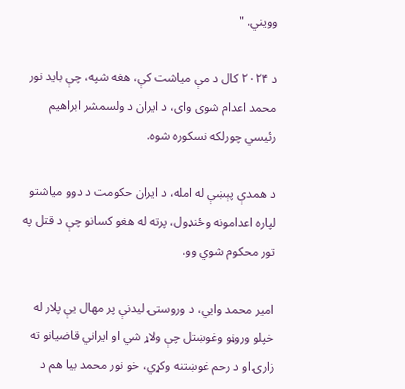وویني. "

د ۲۰۲۴ کال د مې میاشت کې، هغه شپه، چې باید نور محمد اعدام شوی وای، د ایران د ولسمشر ابراهیم رئیسي چورلکه نسکوره شوه.

د همدې پېښې له امله، د ایران حکومت د دوو میاشتو لپاره اعدامونه وځنډول، پرته له هغو کسانو چې د قتل په تور محکوم شوي وو.

امیر محمد وايي، د وروستۍ لیدنې پر مهال یې پلار له خپلو وروڼو وغوښتل چې ولاړ شي او ایراني قاضیانو ته زارۍ او د رحم غوښتنه وکړي، خو نور محمد بیا هم د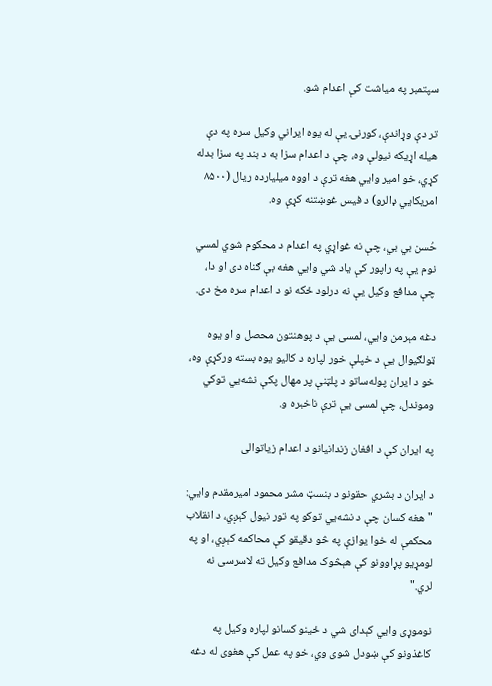سپتمبر په میاشت کې اعدام شو.

تر دې وړاندې، کورنۍ یې له یوه ایراني وکیل سره په دې هیله اړیکه نیولې وه، چې د اعدام سزا به د بند په سزا بدله کړي، خو امیر وايي هغه ترې د اووه میلیارده ریال (۸۵۰۰ امریکايي ډالرو) د فیس غوښتنه کړې وه.

حُسن بي بي، چې نه غواړي په اعدام د محکوم شوي لمسي نوم یې په راپور کې یاد شي وايي هغه بې ګناه دی او دا، چې مدافع وکیل یې نه درلود ځکه نو د اعدام سره مخ دی.

دغه مېرمن وايي، لمسی یې د پوهنتون محصل و او یوه ټولګیوال یې د خپلې خور لپاره د کالیو یوه بسته ورکړې وه، خو د ایران پوله‌ساتو د پلټنې پر مهال پکې نشه‌يي توکي وموندل، چې لمسی یې ترې ناخبره و.

په ایران کې د افغان زندانیانو د اعدام زیاتوالی

د ایران د بشري حقونو د بنسټ مشر محمود امیرمقدم وايي: "هغه کسان چې د نشه‌يي توکو په تور نیول کېږي، د انقلاب محکمې له خوا یوازې په څو دقیقو کې محاکمه کېږي، او په لومړیو پړاوونو کې هېڅوک مدافع وکیل ته لاسرسی نه لري."

نوموړی وايي کېدای شي د ځینو کسانو لپاره وکیل په کاغذونو کې ښودل شوی وي، خو په عمل کې هغوی له دغه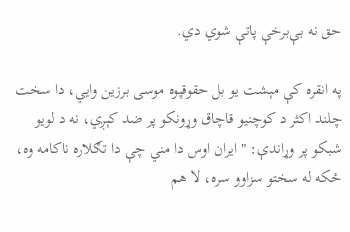حق نه بې‌برخې پاتې شوي دي.

په انقره کې مېشت یو بل حقوقپوه موسی برزین وايي، دا سخت چلند اکثر د کوچنیو قاچاق‌ وړونکو پر ضد کېږي، نه د لویو شبکو پر وړاندې: " ایران اوس دا مني چې دا تګلاره ناکامه وه، ځکه له سختو سزاوو سره، لا هم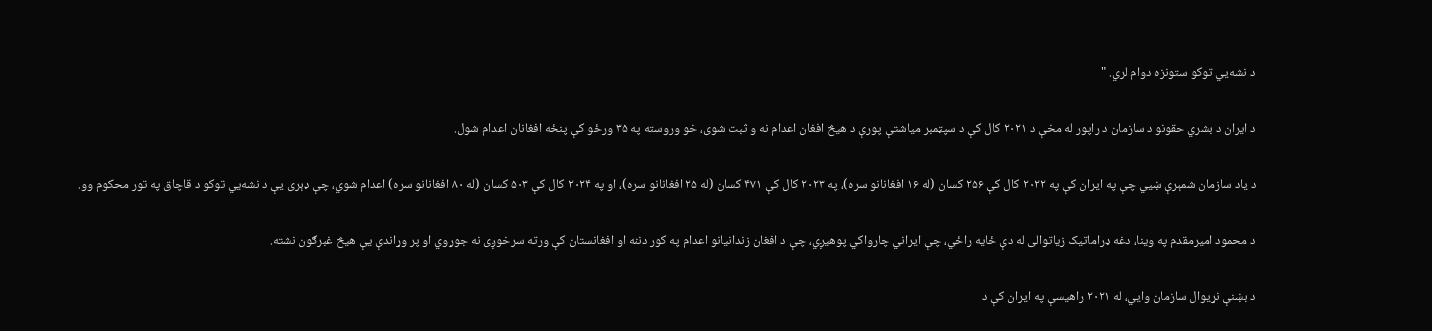د نشه‌يي توکو ستونزه دوام لري. "

د ایران د بشري حقونو د سازمان د راپور له مخې د ۲۰۲۱ کال کې د سپټمبر میاشتې پورې د هیڅ افغان اعدام نه و ثبت شوی، خو وروسته په ۳۵ ورځو کې پنځه افغانان اعدام شول.

د یاد سازمان شمېرې ښيي چې په ایران کې په ۲۰۲۲ کال کې ۲۵۶ کسان (له ۱۶ افغانانو سره)، په ۲۰۲۳ کال کې ۴۷۱ کسان (له ۲۵ افغانانو سره)، او په ۲۰۲۴ کال کې ۵۰۳ کسان (له ۸۰ افغانانو سره) اعدام شوي، چې ډېری یې د نشه‌يي توکو د قاچاق په تور محکوم وو.

د محمود امیرمقدم په وینا، دغه ډراماتیک زیاتوالی له دې ځایه راځي، چې ایراني چارواکي پوهیږي، چې د افغان زندانیانو اعدام په کور دننه او افغانستان کې ورته سرخوږی نه جوړوي او پر وړاندې یې هیڅ غبرګون نشته.

د بښنې نړیوال سازمان وايي، له ۲۰۲۱ راهیسې په ایران کې د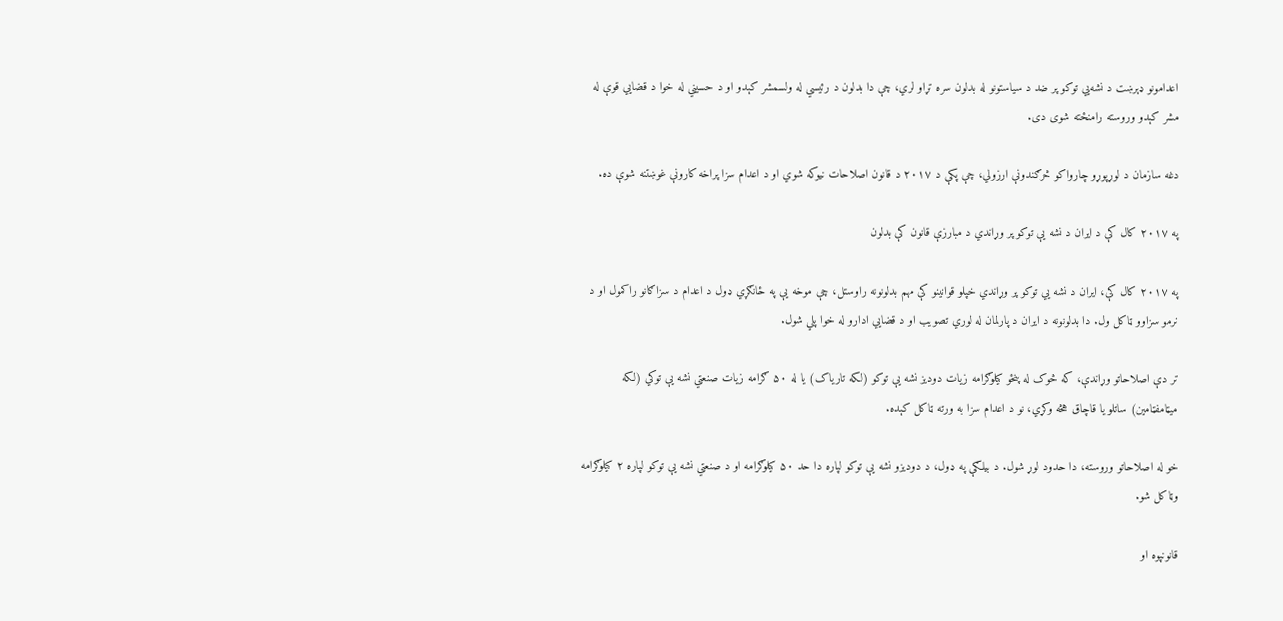اعدامونو ډېرښت د نشه‌يي توکو پر ضد د سیاستونو له بدلون سره تړاو لري، چې دا بدلون د رئیسي له ولسمشر کېدو او د حسيني له خوا د قضايي قوې له مشر کېدو وروسته رامنځته شوی دی.

دغه سازمان د لوړپوړو چارواکو څرګندونې ارزولي، چې پکې د ۲۰۱۷ د قانون اصلاحات نیوکه شوي او د اعدام سزا پراخه کارونې غوښتنه شوې ده.

په ۲۰۱۷ کال کې د ایران د نشه یې توکو پر وړاندي د مبارزې قانون کې بدلون

په ۲۰۱۷ کال کې، ایران د نشه یي توکو پر وړاندي خپلو قوانینو کې مهم بدلونونه راوستل، چې موخه یې په ځانګړي ډول د اعدام د سزاګانو راکمول او د نرمو سزاوو ټاکل ول. دا بدلونونه د ایران د پارلمان له لوري تصویب او د قضايي ادارو له خوا پلي شول.

تر دې اصلاحاتو وړاندې، که څوک له پنځو کیلوګرامه زیات دودیز نشه یې توکو (لکه تاریاک) یا له ۵۰ ګرامه زیات صنعتي نشه یې توکي (لکه میټامفټامین) ساتلو یا قاچاق هڅه وکړي‌، نو د اعدام سزا به ورته ټاکل کېده.

خو له اصلاحاتو وروسته، دا حدود لوړ شول. د بیلګې په ډول، د دودیزو نشه یې توکو لپاره دا حد ۵۰ کیلوګرامه او د صنعتي نشه یې توکو لپاره ۲ کیلوګرامه وټاکل شو.

قانونپوه او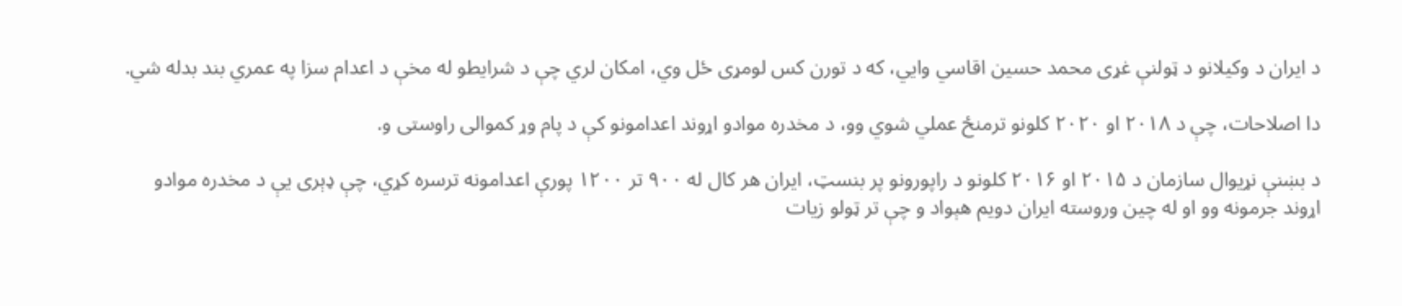د ایران د وکیلانو د ټولنې غړی محمد حسین اقاسي وايي، که د تورن کس لومړی ځل وي، امکان لري چې د شرایطو له مخې د اعدام سزا په عمري بند بدله شي.

دا اصلاحات، چې د ۲۰۱۸ او ۲۰۲۰ کلونو ترمنځ عملي شوي وو، د مخدره موادو اړوند اعدامونو کې د پام وړ کموالی راوستی و.

د بښنې نړیوال سازمان د ۲۰۱۵ او ۲۰۱۶ کلونو د راپورونو پر بنسټ، ایران هر کال له ۹۰۰ تر ۱۲۰۰ پورې اعدامونه ترسره کړي، چې ډېری یې د مخدره موادو اړوند جرمونه وو او له چین وروسته ایران دویم هېواد و چې تر ټولو زیات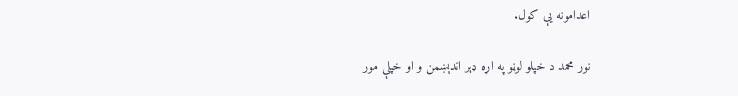اعدامونه یې کول.

نور محمد د خپلو لوڼو په اړه ډېر اندېښمن و او خپلې مور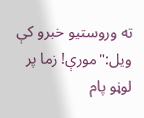ته وروستیو خبرو کې ویل:"مورې! زما پر لوڼو پام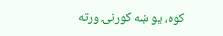کوه، یو ښه کورنۍ ورته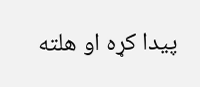پیدا کړه او هلته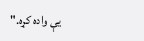یې واده کړه."